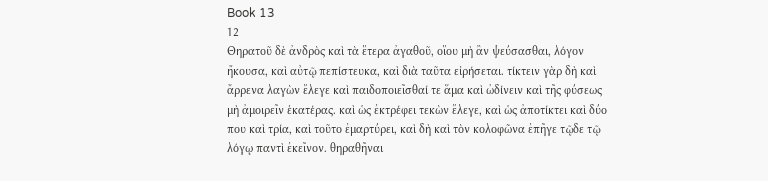Book 13
12
Θηρατοῦ δὲ ἀνδρὸς καὶ τὰ ἕτερα ἀγαθοῦ, οἵου μὴ ἂν ψεύσασθαι, λόγον ἤκουσα, καὶ αὐτῷ πεπίστευκα, καὶ διὰ ταῦτα εἰρήσεται. τίκτειν γὰρ δὴ καὶ ἄρρενα λαγὼν ἔλεγε καὶ παιδοποιεῖσθαί τε ἅμα καὶ ὠδίνειν καὶ τῆς φύσεως μὴ ἀμοιρεῖν ἑκατέρας. καὶ ὡς ἐκτρέφει τεκὼν ἔλεγε, καὶ ὡς ἀποτίκτει καὶ δύο που καὶ τρία, καὶ τοῦτο ἐμαρτύρει, καὶ δὴ καὶ τὸν κολοφῶνα ἐπῆγε τῷδε τῷ λόγῳ παντὶ ἐκεῖνον. θηραθῆναι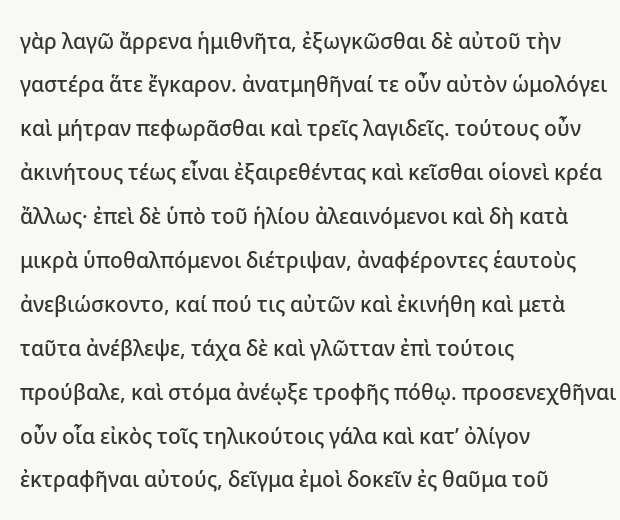γὰρ λαγῶ ἄρρενα ἡμιθνῆτα, ἐξωγκῶσθαι δὲ αὐτοῦ τὴν γαστέρα ἅτε ἔγκαρον. ἀνατμηθῆναί τε οὖν αὐτὸν ὡμολόγει καὶ μήτραν πεφωρᾶσθαι καὶ τρεῖς λαγιδεῖς. τούτους οὖν ἀκινήτους τέως εἶναι ἐξαιρεθέντας καὶ κεῖσθαι οἱονεὶ κρέα ἄλλως· ἐπεὶ δὲ ὑπὸ τοῦ ἡλίου ἀλεαινόμενοι καὶ δὴ κατὰ μικρὰ ὑποθαλπόμενοι διέτριψαν, ἀναφέροντες ἑαυτοὺς ἀνεβιώσκοντο, καί πού τις αὐτῶν καὶ ἐκινήθη καὶ μετὰ ταῦτα ἀνέβλεψε, τάχα δὲ καὶ γλῶτταν ἐπὶ τούτοις προύβαλε, καὶ στόμα ἀνέῳξε τροφῆς πόθῳ. προσενεχθῆναι οὖν οἷα εἰκὸς τοῖς τηλικούτοις γάλα καὶ κατʼ ὀλίγον ἐκτραφῆναι αὐτούς, δεῖγμα ἐμοὶ δοκεῖν ἐς θαῦμα τοῦ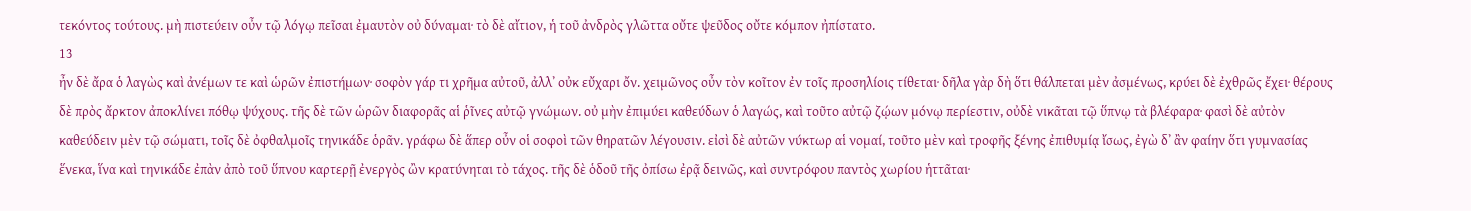τεκόντος τούτους. μὴ πιστεύειν οὖν τῷ λόγῳ πεῖσαι ἐμαυτὸν οὐ δύναμαι· τὸ δὲ αἴτιον, ἡ τοῦ ἀνδρὸς γλῶττα οὔτε ψεῦδος οὔτε κόμπον ἠπίστατο.
13
ἦν δὲ ἄρα ὁ λαγὼς καὶ ἀνέμων τε καὶ ὡρῶν ἐπιστήμων· σοφὸν γάρ τι χρῆμα αὐτοῦ, ἀλλʼ οὐκ εὔχαρι ὄν. χειμῶνος οὖν τὸν κοῖτον ἐν τοῖς προσηλίοις τίθεται· δῆλα γὰρ δὴ ὅτι θάλπεται μὲν ἀσμένως, κρύει δὲ ἐχθρῶς ἔχει· θέρους δὲ πρὸς ἄρκτον ἀποκλίνει πόθῳ ψύχους. τῆς δὲ τῶν ὡρῶν διαφορᾶς αἱ ῥῖνες αὐτῷ γνώμων. οὐ μὴν ἐπιμύει καθεύδων ὁ λαγώς, καὶ τοῦτο αὐτῷ ζῴων μόνῳ περίεστιν, οὐδὲ νικᾶται τῷ ὕπνῳ τὰ βλέφαρα· φασὶ δὲ αὐτὸν καθεύδειν μὲν τῷ σώματι, τοῖς δὲ ὀφθαλμοῖς τηνικάδε ὁρᾶν. γράφω δὲ ἅπερ οὖν οἱ σοφοὶ τῶν θηρατῶν λέγουσιν. εἰσὶ δὲ αὐτῶν νύκτωρ αἱ νομαί, τοῦτο μὲν καὶ τροφῆς ξένης ἐπιθυμίᾳ ἴσως, ἐγὼ δʼ ἂν φαίην ὅτι γυμνασίας ἕνεκα, ἵνα καὶ τηνικάδε ἐπὰν ἀπὸ τοῦ ὕπνου καρτερῇ ἐνεργὸς ὢν κρατύνηται τὸ τάχος. τῆς δὲ ὁδοῦ τῆς ὀπίσω ἐρᾷ δεινῶς, καὶ συντρόφου παντὸς χωρίου ἡττᾶται·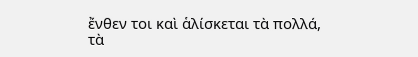ἔνθεν τοι καὶ ἁλίσκεται τὰ πολλά, τὰ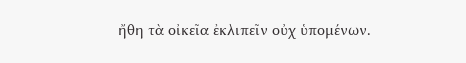ἤθη τὰ οἰκεῖα ἐκλιπεῖν οὐχ ὑπομένων.